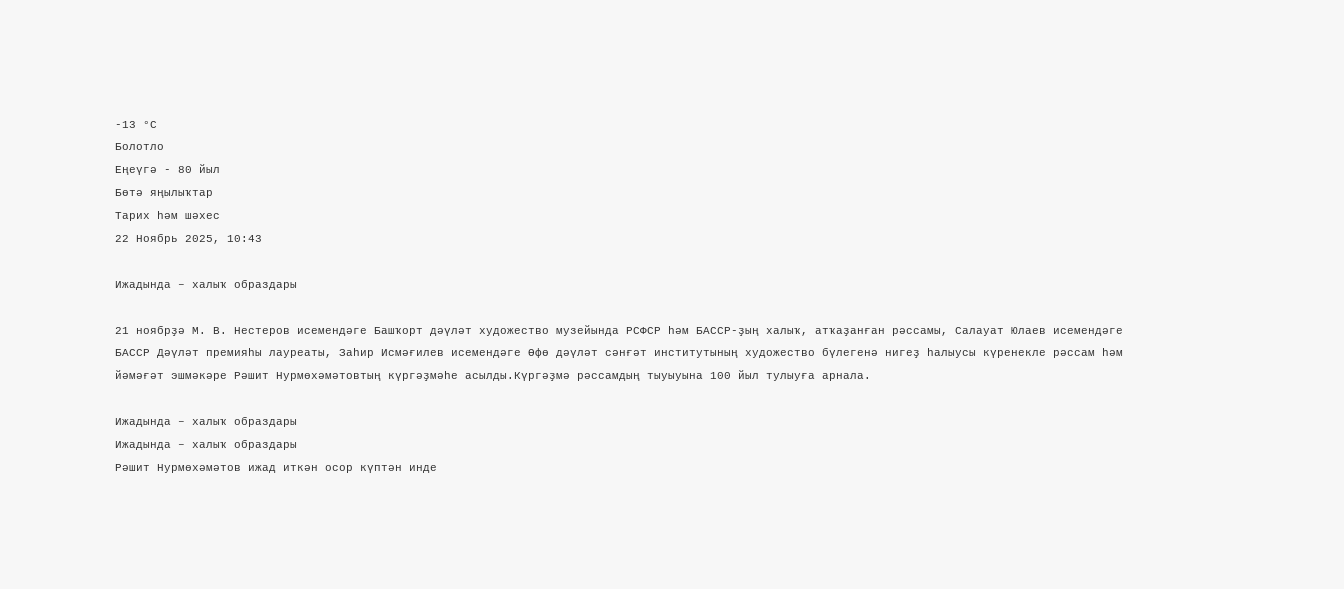-13 °С
Болотло
Еңеүгә - 80 йыл
Бөтә яңылыҡтар
Тарих һәм шәхес
22 Ноябрь 2025, 10:43

Ижадында – халыҡ образдары

21 ноябрҙә М. В. Нестеров исемендәге Башҡорт дәүләт художество музейында РСФСР һәм БАССР-ҙың халыҡ, атҡаҙанған рәссамы, Салауат Юлаев исемендәге БАССР Дәүләт премияһы лауреаты, Заһир Исмәғилев исемендәге Өфө дәүләт сәнғәт институтының художество бүлегенә нигеҙ һалыусы күренекле рәссам һәм йәмәғәт эшмәкәре Рәшит Нурмөхәмәтовтың күргәҙмәһе асылды.Күргәҙмә рәссамдың тыуыуына 100 йыл тулыуға арнала.

Ижадында – халыҡ образдары
Ижадында – халыҡ образдары
Рәшит Нурмөхәмәтов ижад иткән осор күптән инде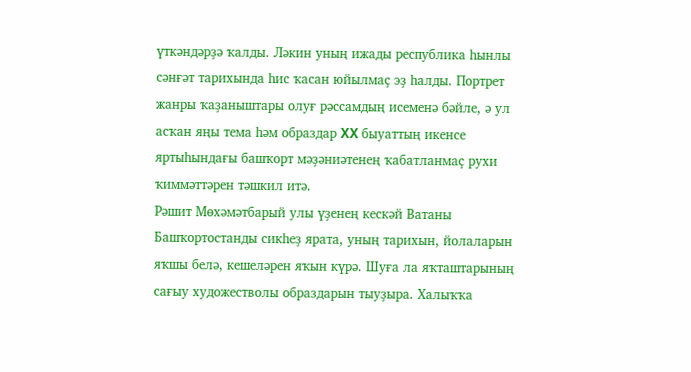үткәндәрҙә ҡалды. Ләкин уның ижады республика һынлы сәнғәт тарихында һис ҡасан юйылмаҫ эҙ һалды. Портрет жанры ҡаҙаныштары олуғ рәссамдың исеменә бәйле, ә ул асҡан яңы тема һәм образдар XX быуаттың икенсе яртыһындағы башҡорт мәҙәниәтенең ҡабатланмаҫ рухи ҡиммәттәрен тәшкил итә.
Рәшит Мөхәмәтбарый улы үҙенең кескәй Ватаны Башҡортостанды сикһеҙ ярата, уның тарихын, йолаларын яҡшы белә, кешеләрен яҡын күрә. Шуға ла яҡташтарының сағыу художестволы образдарын тыуҙыра. Халыҡҡа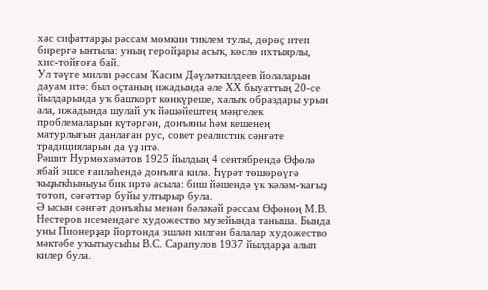хас сифаттарҙы рәссам мөмкин тиклем тулы, дөрөҫ итеп бирергә ынтыла: уның геройҙары асыҡ, көслө ихтыярлы, хис-тойғоға бай.
Ул тәүге милли рәссам Ҡасим Дәүләткилдеев йолаларын дауам итә: был оҫтаның ижадында әле ХХ быуаттың 20-се йылдарында уҡ башҡорт көнкүреше, халыҡ образдары урын ала, ижадында шулай уҡ йәшәйештең мәңгелек проблемаларын күтәргән, донъяны һәм кешенең матурлығын данлаған рус, совет реалистик сәнғәте традицияларын да үҙ итә.
Рәшит Нурмөхәмәтов 1925 йылдың 4 сентябрендә Өфөлә ябай эшсе ғаиләһендә донъяға килә. Һүрәт төшөрөүгә ҡыҙыҡһыныуы бик иртә асыла: биш йәшендә үк ҡәләм-ҡағыҙ тотоп, сәғәттәр буйы ултырыр була.
Ә ысын сәнғәт донъяһы менән бәләкәй рәссам Өфөнөң М.В. Нестеров исемендәге художество музейында таныша. Бында уны Пионерҙар йортонда эшләп килгән балалар художество мәктәбе уҡытыусыһы В.С. Сарапулов 1937 йылдарҙа алып килер була.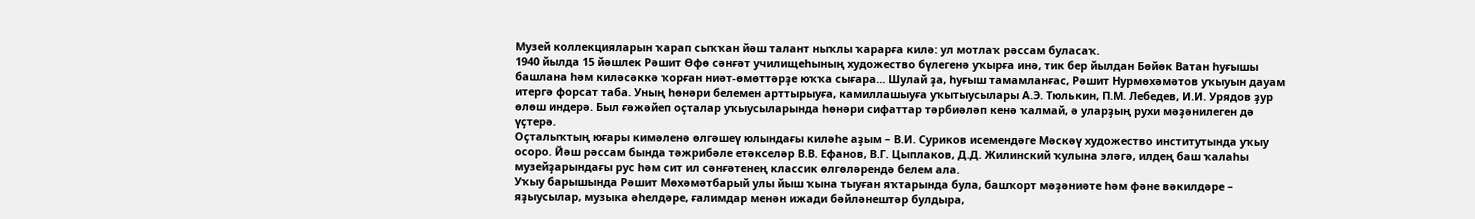Музей коллекцияларын ҡарап сыҡҡан йәш талант ныҡлы ҡарарға килә: ул мотлаҡ рәссам буласаҡ.
1940 йылда 15 йәшлек Рәшит Өфө сәнғәт училищеһының художество бүлегенә уҡырға инә, тик бер йылдан Бөйөк Ватан һуғышы башлана һәм киләсәккә ҡорған ниәт-өмөттәрҙе юҡҡа сығара... Шулай ҙа, һуғыш тамамланғас, Рәшит Нурмөхәмәтов уҡыуын дауам итергә форсат таба. Уның һөнәри белемен арттырыуға, камиллашыуға уҡытыусылары А.Э. Тюлькин, П.М. Лебедев, И.И. Урядов ҙур өлөш индерә. Был ғәжәйеп оҫталар уҡыусыларында һөнәри сифаттар тәрбиәләп кенә ҡалмай, ә уларҙың рухи мәҙәнилеген дә үҫтерә.
Оҫталыҡтың юғары кимәленә өлгәшеү юлындағы киләһе аҙым – В.И. Суриков исемендәге Мәскәү художество институтында уҡыу осоро. Йәш рәссам бында тәжрибәле етәкселәр В.В. Ефанов, В.Г. Цыплаков, Д.Д. Жилинский ҡулына эләгә, илдең баш ҡалаһы музейҙарындағы рус һәм сит ил сәнғәтенең классик өлгөләрендә белем ала.
Уҡыу барышында Рәшит Мөхәмәтбарый улы йыш ҡына тыуған яҡтарында була, башҡорт мәҙәниәте һәм фәне вәкилдәре – яҙыусылар, музыка әһелдәре, ғалимдар менән ижади бәйләнештәр булдыра,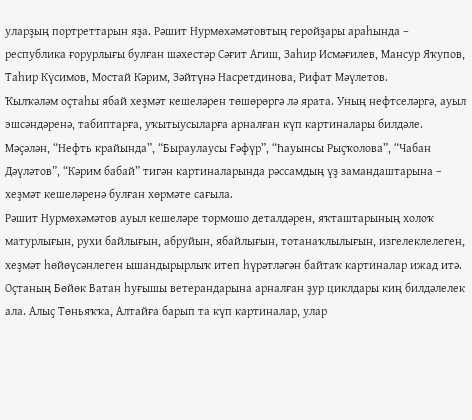уларҙың портреттарын яҙа. Рәшит Нурмөхәмәтовтың геройҙары араһында – республика ғорурлығы булған шәхестәр Сәғит Агиш, Заһир Исмәғилев, Мансур Яҡупов, Таһир Күсимов, Мостай Кәрим, Зәйтүнә Насретдинова, Рифат Мәүлетов.
Ҡылҡәләм оҫтаһы ябай хеҙмәт кешеләрен төшөрөргә лә ярата. Уның нефтселәргә, ауыл эшсәндәренә, табиптарға, уҡытыусыларға арналған күп картиналары билдәле. Мәҫәлән, “Нефть крайында”, “Быраулаусы Ғәфүр”, “Һауынсы Рыҫҡолова”, “Чабан Дәүләтов”, “Кәрим бабай” тигән картиналарында рәссамдың үҙ замандаштарына – хеҙмәт кешеләренә булған хөрмәте сағыла.
Рәшит Нурмөхәмәтов ауыл кешеләре тормошо деталдәрен, яҡташтарының холоҡ матурлығын, рухи байлығын, абруйын, ябайлығын, тотанаҡлылығын, изгелеклелеген, хеҙмәт һөйөүсәнлеген ышандырырлыҡ итеп һүрәтләгән байтаҡ картиналар ижад итә.
Оҫтаның Бөйөк Ватан һуғышы ветерандарына арналған ҙур циклдары киң билдәлелек ала. Алыҫ Төньяҡҡа, Алтайға барып та күп картиналар, улар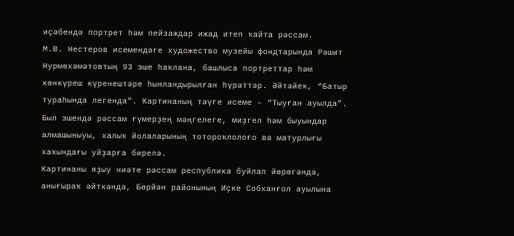иҫәбендә портрет һәм пейзаждар ижад итеп ҡайта рәссам.
М.В. Нестеров исемендәге художество музейы фондтарында Рәшит Нурмөхәмәтовтың 93 эше һаҡлана, башлыса портреттар һәм көнкүреш күренештәре һынландырылған һүрәттәр. Әйтәйек, “Батыр тураһында легенда”. Картинаның тәүге исеме – “Тыуған ауылда”. Был эшендә рәссам ғүмерҙең мәңгелеге, миҙгел һәм быуындар алмашыныуы, халыҡ йолаларының тотороҡлолоғо вә матурлығы хаҡындағы уйҙарға бирелә.
Картинаны яҙыу ниәте рәссам республика буйлап йөрөгәндә, анығыраҡ әйткәндә, Бөрйән районының Иҫке Собханғол ауылына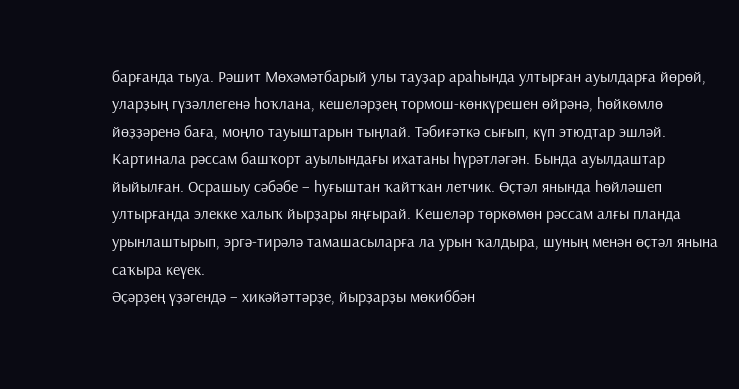барғанда тыуа. Рәшит Мөхәмәтбарый улы тауҙар араһында ултырған ауылдарға йөрөй, уларҙың гүзәллегенә һоҡлана, кешеләрҙең тормош-көнкүрешен өйрәнә, һөйкөмлө йөҙҙәренә баға, моңло тауыштарын тыңлай. Тәбиғәткә сығып, күп этюдтар эшләй.
Картинала рәссам башҡорт ауылындағы ихатаны һүрәтләгән. Бында ауылдаштар йыйылған. Осрашыу сәбәбе – һуғыштан ҡайтҡан летчик. Өҫтәл янында һөйләшеп ултырғанда элекке халыҡ йырҙары яңғырай. Кешеләр төркөмөн рәссам алғы планда урынлаштырып, эргә-тирәлә тамашасыларға ла урын ҡалдыра, шуның менән өҫтәл янына саҡыра кеүек.
Әҫәрҙең үҙәгендә – хикәйәттәрҙе, йырҙарҙы мөкиббән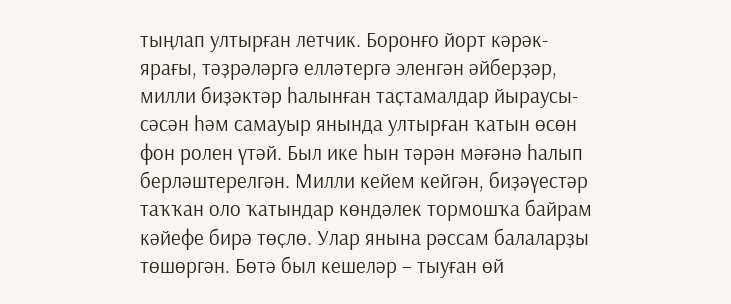тыңлап ултырған летчик. Боронғо йорт кәрәк-ярағы, тәҙрәләргә елләтергә эленгән әйберҙәр, милли биҙәктәр һалынған таҫтамалдар йыраусы-сәсән һәм самауыр янында ултырған ҡатын өсөн фон ролен үтәй. Был ике һын тәрән мәғәнә һалып берләштерелгән. Милли кейем кейгән, биҙәүестәр таҡҡан оло ҡатындар көндәлек тормошҡа байрам кәйефе бирә төҫлө. Улар янына рәссам балаларҙы төшөргән. Бөтә был кешеләр – тыуған өй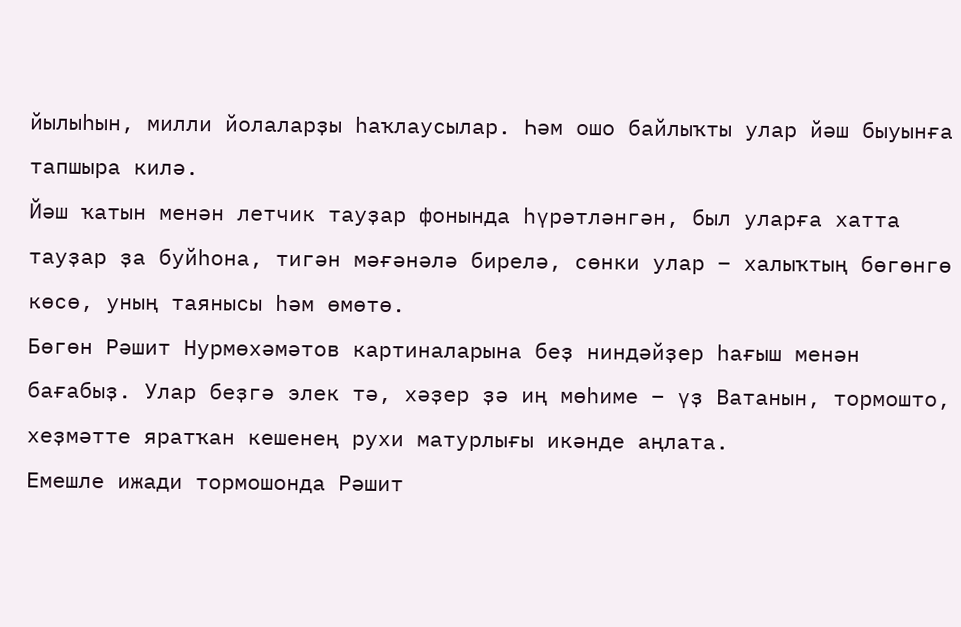йылыһын, милли йолаларҙы һаҡлаусылар. Һәм ошо байлыҡты улар йәш быуынға тапшыра килә.
Йәш ҡатын менән летчик тауҙар фонында һүрәтләнгән, был уларға хатта тауҙар ҙа буйһона, тигән мәғәнәлә бирелә, сөнки улар – халыҡтың бөгөнгө көсө, уның таянысы һәм өмөтө.
Бөгөн Рәшит Нурмөхәмәтов картиналарына беҙ ниндәйҙер һағыш менән бағабыҙ. Улар беҙгә элек тә, хәҙер ҙә иң мөһиме – үҙ Ватанын, тормошто, хеҙмәтте яратҡан кешенең рухи матурлығы икәнде аңлата.
Емешле ижади тормошонда Рәшит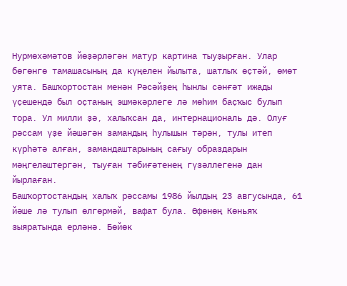Нурмөхәмәтов йөҙәрләгән матур картина тыуҙырған. Улар бөгөнгө тамашасының да күңелен йылыта, шатлыҡ өҫтәй, өмөт уята. Башҡортостан менән Рәсәйҙең һынлы сәнғәт ижады үҫешендә был оҫтаның эшмәкәрлеге лә мөһим баҫҡыс булып тора. Ул милли ҙә, халыҡсан да, интернациональ дә. Олуғ рәссам үҙе йәшәгән замандың һулышын тәрән, тулы итеп күрһәтә алған, замандаштарының сағыу образдарын мәңгеләштергән, тыуған тәбиғәтенең гүзәллегенә дан йырлаған.
Башҡортостандың халыҡ рәссамы 1986 йылдың 23 авгусында, 61 йәше лә тулып өлгөрмәй, вафат була. Өфөнөң Көньяҡ зыяратында ерләнә. Бөйөк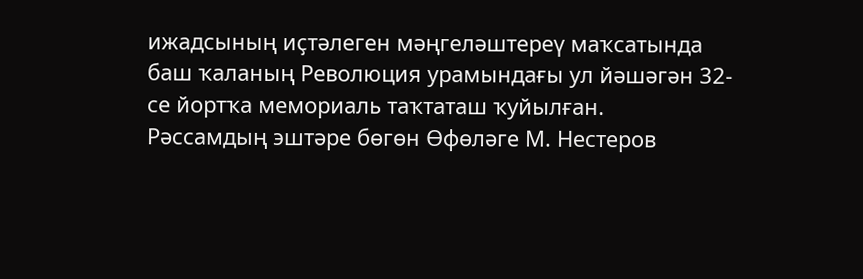ижадсының иҫтәлеген мәңгеләштереү маҡсатында баш ҡаланың Революция урамындағы ул йәшәгән 32-се йортҡа мемориаль таҡтаташ ҡуйылған.
Рәссамдың эштәре бөгөн Өфөләге М. Нестеров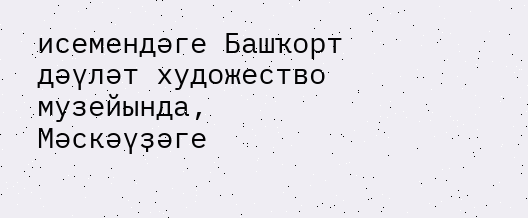исемендәге Башҡорт дәүләт художество музейында, Мәскәүҙәге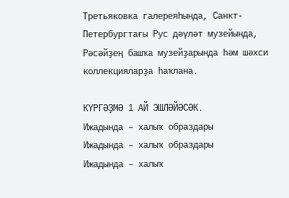Третьяковка галереяһында, Санкт-Петербургтағы Рус дәүләт музейында, Рәсәйҙең башҡа музейҙарында һәм шәхси коллекцияларҙа һаҡлана.

КҮРГӘҘМӘ 1 АЙ ЭШЛӘЙӘСӘК.
Ижадында – халыҡ образдары
Ижадында – халыҡ образдары
Ижадында – халыҡ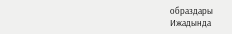образдары
Ижадында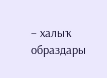– халыҡ образдары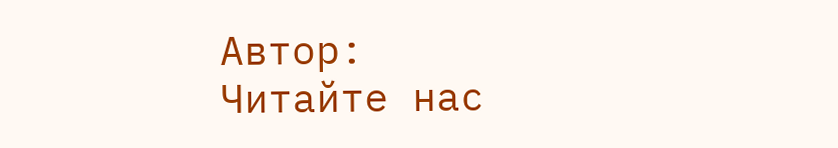Автор:
Читайте нас